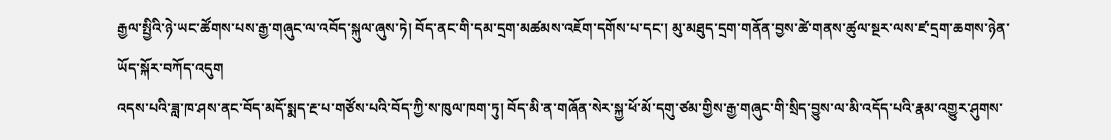རྒྱལ་སྤྱིའི་ཉེ་ཡང་ཚོགས་པས་རྒྱ་གཞུང་ལ་འབོད་སྐུལ་ཞུས་ཏེ། བོད་ནང་གི་དམ་དྲག་མཚམས་འཇོག་དགོས་པ་དང་། མུ་མཐུད་དྲག་གནོན་བྱས་ཚེ་གནས་ཚུལ་སྔར་ལས་ཛ་དྲག་ཆགས་ཉེན་ཡོད་སྐོར་བཀོད་འདུག
འདས་པའི་ཟླ་ཁ་ཤས་ནང་བོད་མདོ་སྨད་རྔ་པ་གཙོས་པའི་བོད་ཀྱི་ས་ཁུལ་ཁག་ཏུ། བོད་མི་ན་གཞོན་སེར་སྐྱ་ཕོ་མོ་དགུ་ཙམ་གྱིས་རྒྱ་གཞུང་གི་སྲིད་བྱུས་ལ་མི་འདོད་པའི་རྣམ་འགྱུར་ཤུགས་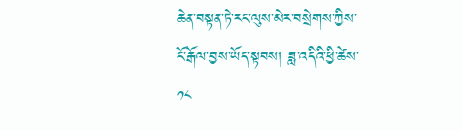ཆེན་བསྟན་ཏེ་རང་ལུས་མེར་བསྲེགས་ཀྱིས་ངོ་རྒོལ་བྱས་ཡོད་སྟབས། ཟླ་འདིའི་ཕྱི་ཚེས་ ༡༨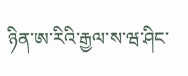ཉིན་ཨ་རིའི་རྒྱལ་ས་ཝ་ཤིང་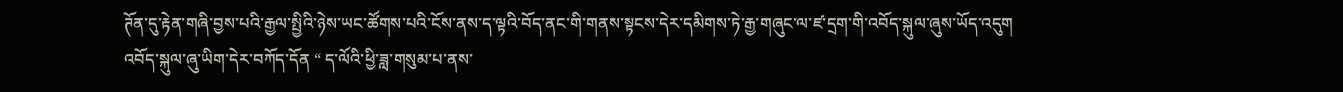ཊོན་དུ་རྟེན་གཞི་བྱས་པའི་རྒྱལ་སྤྱིའི་ཉེས་ཡང་ཚོགས་པའི་ངོས་ནས་ད་ལྟའི་བོད་ནང་གི་གནས་སྟངས་དེར་དམིགས་ཏེ་རྒྱ་གཞུང་ལ་ཛ་དྲག་གི་འབོད་སྐུལ་ཞུས་ཡོད་འདུག
འབོད་སྐུལ་ཞུ་ཡིག་དེར་བཀོད་དོན “ ད་ལོའི་ཕྱི་ཟླ་གསུམ་པ་ནས་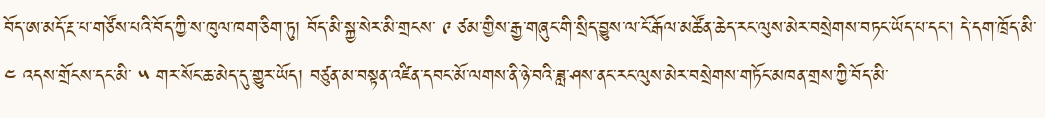བོད་ཨ་མདོ་རྔ་པ་གཙོས་པའི་བོད་ཀྱི་ས་ཁུལ་ཁག་ཅིག་ཏུ། བོད་མི་སྐྱ་སེར་མི་གྲངས་ ༩ ཙམ་གྱིས་རྒྱ་གཞུང་གི་སྲིད་བྱུས་ལ་ངོ་རྒོལ་མཚོན་ཆེད་རང་ལུས་མེར་བསྲེགས་བཏང་ཡོད་པ་དང་། དེ་དག་ཁྲོད་མི་ ༤ འདས་གྲོངས་དང་མི་ ༥ གར་སོང་ཆ་མེད་དུ་གྱུར་ཡོད། བཙུན་མ་བསྟན་འཛིན་དབང་མོ་ལགས་ནི་ཉེ་བའི་ཟླ་ཤས་ནང་རང་ལུས་མེར་བསྲེགས་གཏོང་མཁན་གྲས་ཀྱི་བོད་མི་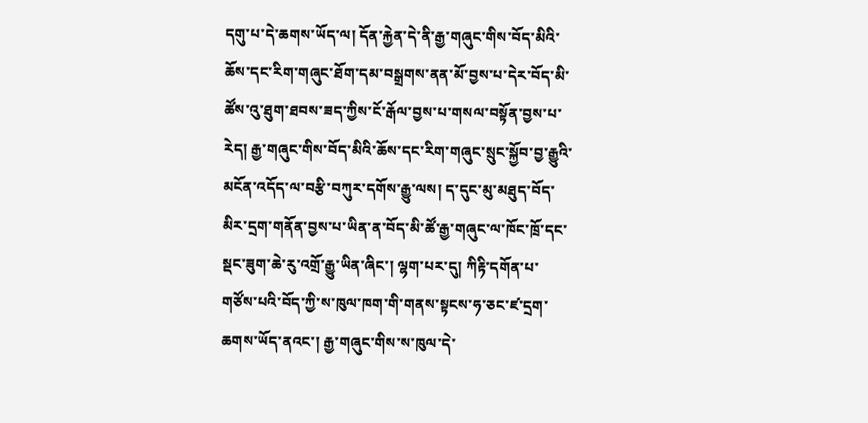དགུ་པ་དེ་ཆགས་ཡོད་ལ། དོན་རྐྱེན་དེ་ནི་རྒྱ་གཞུང་གིས་བོད་མིའི་ཆོས་དང་རིག་གཞུང་ཐོག་དམ་བསྒྲགས་ནན་མོ་བྱས་པ་དེར་བོད་མི་ཚོས་འུ་ཐུག་ཐབས་ཟད་ཀྱིས་ངོ་རྒོལ་བྱས་པ་གསལ་བསྟོན་བྱས་པ་རེད། རྒྱ་གཞུང་གིས་བོད་མིའི་ཆོས་དང་རིག་གཞུང་སྲུང་སྐྱོབ་བྱ་རྒྱུའི་མངོན་འདོད་ལ་བརྩི་བཀུར་དགོས་རྒྱུ་ལས། ད་དུང་མུ་མཐུད་བོད་མིར་དྲག་གནོན་བྱས་པ་ཡིན་ན་བོད་མི་ཚོ་རྒྱ་གཞུང་ལ་ཁོང་ཁྲོ་དང་སྡང་ཟུག་ཆེ་རུ་འགྲོ་རྒྱུ་ཡིན་ཞིང་། ལྷག་པར་དུ། ཀིརྟི་དགོན་པ་གཙོས་པའི་བོད་ཀྱི་ས་ཁུལ་ཁག་གི་གནས་སྟངས་ཧ་ཅང་ཛ་དྲག་ཆགས་ཡོད་ནའང་། རྒྱ་གཞུང་གིས་ས་ཁུལ་དེ་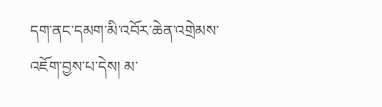དག་ནང་དམག་མི་འབོར་ཆེན་འགྲེམས་འཇོག་བྱས་པ་དེས། མ་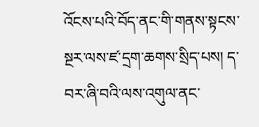འོངས་པའི་བོད་ནང་གི་གནས་སྟངས་སྔར་ལས་ཛ་དྲག་ཆགས་སྲིད་པས། ད་བར་ཞི་བའི་ལས་འགུལ་ནང་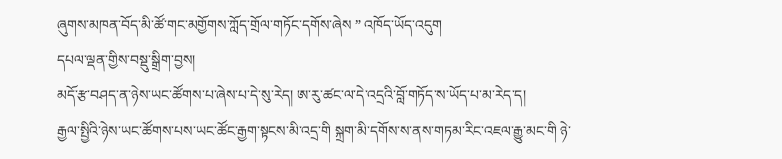ཞུགས་མཁན་བོད་མི་ཚོ་གང་མགྱོགས་ཀློད་གྲོལ་གཏོང་དགོས་ཞེས ” འཁོད་ཡོད་འདུག
དཔལ་ལྡན་གྱིས་བསྡུ་སྒྲིག་བྱས།
མདོ་རྩ་བཤད་ན་ཉེས་ཡང་ཚོགས་པ་ཞེས་པ་དེ་སུ་རེད། ཨ་རུ་ཚང་ལ་དེ་འདྲའི་བློ་གཏོད་ས་ཡོད་པ་མ་རེད་ད།
རྒྱལ་སྤྱིའི་ཉེས་ཡང་ཚོགས་པས་ཡང་ཚོང་རྒྱག་སྟངས་མི་འདྲ་གི སྐྲག་མི་དགོས་ས་ནས་གཏམ་རིང་འཇལ་རྒྱུ་མང་གི ཉེ་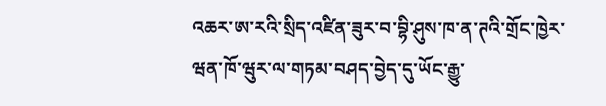འཆར་ཨ་རའི་སྲིད་འཛིན་ཟུར་བ་བྷི་ཤུས་ཁ་ན་ཊའི་གྲོང་ཁྱེར་ཝན་ཁོ་ཝུར་ལ་གཏམ་བཤད་བྱེད་དུ་ཡོང་རྒྱུ་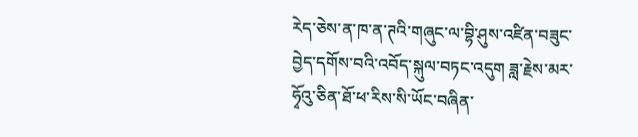རེད་ཅེས་ན་ཁ་ན་ཊའི་གཞུང་ལ་བྷི་ཤུས་འཛིན་བཟུང་བྱེད་དགོས་བའི་འབོད་སྐུལ་བཏང་འདུག ཟླ་རྗེས་མར་ཧྭོའུ་ཅིན་ཐོ་ཕ་རིས་སི་ཡོང་བཞིན་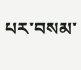པར་བསམ་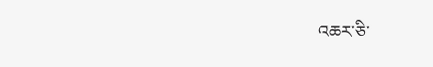འཆར་ཅི་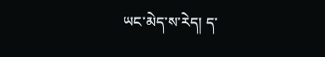ཡང་མེད་ས་རེད། ད་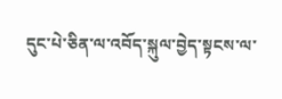དུང་པེ་ཅིན་ལ་འབོད་སྐུལ་བྱེད་སྟངས་ལ་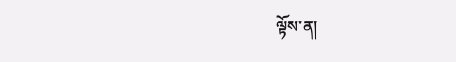ལྟོས་ན།